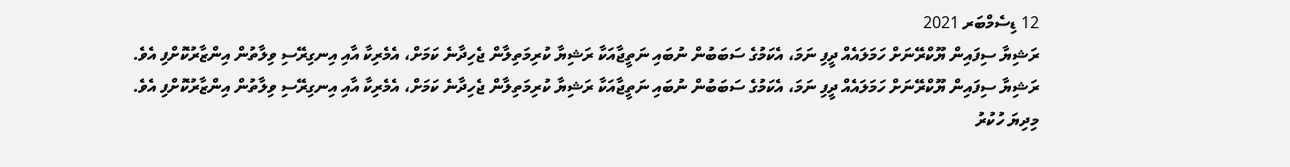12 ޑިސެމްބަރ 2021
ރަޝިޔާ ސިފައިން ޔޫކްރޭނަށް ހަމަލައެއް ދީފި ނަމަ، އެކަމުގެ ސަބަބުން ނުބައި ނަތީޖާއަކާ ރަޝިޔާ ކުރިމަތިލާން ޖެހިދާނެ ކަމަށް، އެމެރިކާ އާއި އިނގިރޭސި ވިލާތުން އިންޒާރުކޮށްފި އެވެ.
ރަޝިޔާ ސިފައިން ޔޫކްރޭނަށް ހަމަލައެއް ދީފި ނަމަ، އެކަމުގެ ސަބަބުން ނުބައި ނަތީޖާއަކާ ރަޝިޔާ ކުރިމަތިލާން ޖެހިދާނެ ކަމަށް، އެމެރިކާ އާއި އިނގިރޭސި ވިލާތުން އިންޒާރުކޮށްފި އެވެ.
މިދިޔަ ހުކުރު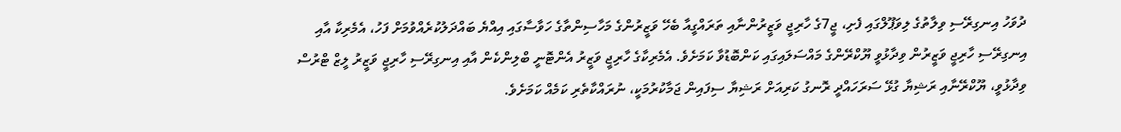ދުވަހު އިނގިރޭސި ވިލާތުގެ ލިވަޕޫލްގައި ފެށި، ޖީ7ގެ ހާރިޖީ ވަޒީރުންނާއި ތަރައްގީއާ ބެހޭ ވަޒީރުންގެ މަހާސިންތާގެ ހަވާސާގައި އިއްޔެ ބައްދަލުކުރެއްވުމަށް ފަހު، އެމެރިކާ އާއި އިނގިރޭސި ހާރިޖީ ވަޒީރުން ވިދާޅުވީ ޔޫކްރޭންގެ މައްސަލައިގައި ކަންބޮޑުވާ ކަމަށެވެ. އެމެރިކާގެ ހާރިޖީ ވަޒީރު އެންޓޮނީ ބްލިންކެން އާއި އިނގިރޭސި ހާރިޖީ ވަޒީރު ލީޒް ޓްރުސް ވިދާޅުވީ، ޔޫކްރޭނާއި ރަޝިޔާ ގުޅޭ ސަރަހައްދީ ރޮނގު ކަރިއަށް ރަޝިޔާ ސިފައިން ޖަމާކުރުމަކީ، ނުރައްކާތެރި ކަމެއް ކަމަށެވެ.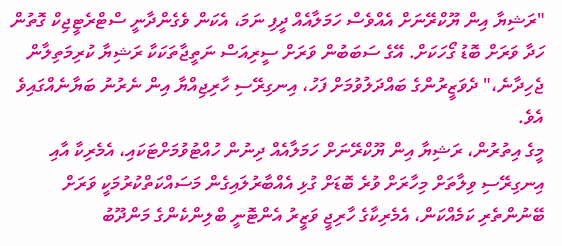"ރަޝިޔާ އިން ޔޫކްރޭނަށް އެއްވެސް ހަމަލާއެއް ދީފި ނަމަ، އެކަން ވެގެންދާނީ ސްޓްރެޓީޖިކް ގޮތުން ހަދާ ވަރަށް ބޮޑު ގޯހަކަށް. އޭގެ ސަބަބުން ވަރަށް ސީރިއަސް ނަތީޖާތަކަކާ ރަޝިޔާ ކުރިމަތިލާން ޖެހިދާނެ،" ދެވަޒީރުންގެ ބައްދަލުވުމަށް ފަހު، އިނގިރޭސި ހާރިޖިއްޔާ އިން ނެރުނު ބަޔާނެއްގައިވެ އެވެ.
މީގެ އިތުރުން، ރަޝިޔާ އިން ޔޫކްރޭނަށް ހަމަލާއެއް ދިނުން ހުއްޓުވުމަށްޓަކައި، އެމެރިކާ އާއި އިނގިރޭސި ވިލާތަށް މިހާރަށް ވުރެ ބޮޑަށް ގުޅި އެއްބާރުލައިގެން މަސައްކަތްކުރުމަކީ ވަރަށް ބޭނުންތެރި ކަމެއްކަން، އެމެރިކާގެ ހާރިޖީ ވަޒީރު އެންޓޮނީ ބްލިންކެންގެ މަންދޫބު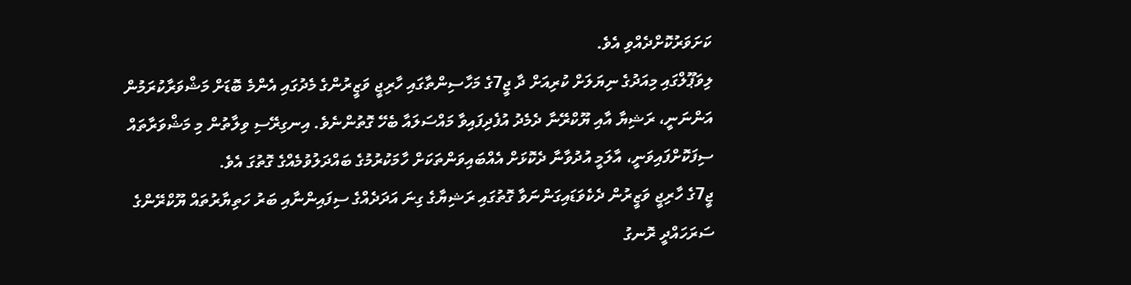ކަށަވަރުކޮށްދެއްވި އެވެ.
ލިވަޕޫލްގައި މިއަދުގެ ނިޔަލަށް ކުރިއަށް ދާ ޖީ7ގެ މަހާސިންތާގައި ހާރިޖީ ވަޒީރުންގެ މެދުގައި އެންމެ ބޮޑަށް މަޝްވަރާކުރަމުން އަންނަނީ، ރަޝިޔާ އާއި ޔޫކްރޭނާ ދެމެދު އުފެދިފައިވާ މައްސަލައާ ބެހޭ ގޮތުންނެވެ. އިނގިރޭސި ވިލާތުން މި މަޝްވަރާތައް ސިފަކޮށްފައިވަނީ، އާލަމީ އުދުވާނާ ދެކޮޅަށް އެއްބައިވަންތަކަށް ހާމަކުރުމުގެ ބައްދަލުވުމެއްގެ ގޮތުގަ އެވެ.
ޖީ7ގެ ހާރިޖީ ވަޒީރުން ދެކެވަޑައިގަންނަވާ ގޮތުގައި ރަޝިޔާގެ ގިނަ އަދަދެއްގެ ސިފައިންނާއި ބަރު ހަތިޔާރުތައް ޔޫކްރޭންގެ ސަރަހައްދީ ރޮނގު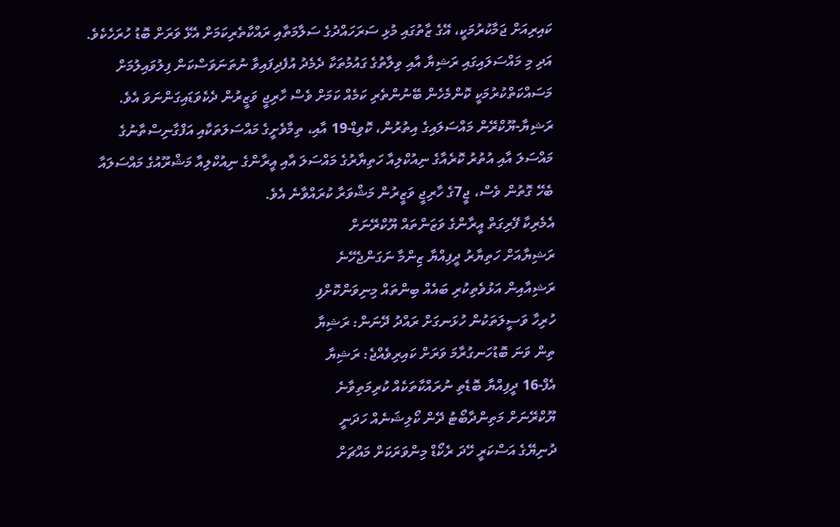ކައިރިއަށް ޖަމާކުރުމަކީ، އޭގެ ޒާތުގައި މުޅި ސަރަހައްދުގެ ސަލާމަތާއި ރައްކާތެރިކަމަށް އެޅޭ ވަރަށް ބޮޑު ހުރަހެކެވެ. އަދި މި މައްސަލައިގައި ރަޝިޔާ އާއި ވިލާތުގެ ގައުމުތަކާ ދެމެދު އުފެދިފައިވާ ނުތަނަވަސްކަން ފިލުވައިލުމަށް މަސައްކަތްކުރުމަކީ ކޮންމެހެން ބޭނުންތެރި ކަމެއް ކަމަށް ވެސް ހާރިޖީ ވަޒީރުން ދެކެވަޑައިގަންނަވަ އެވެ.
ރަޝިޔާ-ޔޫކްރޭން މައްސަލައިގެ އިތުރުން، ކޮވިޑް-19 އާއި، ތިމާވެށީގެ މައްސަލަތަކާއި އަފްގާނިސްތާނުގެ މައްސަލަ އާއި އުތުރު ކޮރެއާގެ ނިއުކްލިއާ ހަތިޔާރުގެ މައްސަލަ އާއި އީރާންގެ ނިއުކްލިއާ މަޝްރޫއުގެ މައްސަލައާ ބެހޭ ގޮތުން ވެސް، ޖީ7ގެ ހާރިޖީ ވަޒީރުން މަޝްވަރާ ކުރައްވާނެ އެވެ.
އެމެރިކާ ފޭރިގަތް އީރާންގެ ވަޒަންތައް ޔޫކްރޭނަށް
ރަޝިޔާއަށް ހަތިޔާރު ދީފިއްޔާ ޒިންމާ ނަގަންޖެހޭނެ
ރަޝިއާއިން އަޅުވެތިކުރި ބައެއް ބިންތައް މިނިވަންކޮށްފި
ހުރިހާ ވަސީލަތަކުން ހުޅަނގަށް ރައްދު ދޭނަން: ރަޝިޔާ
ތިން ވަނަ ބޮޑުހަނގުރާމަ ވަރަށް ކައިރިވެއްޖެ: ރަޝިޔާ
އެފް-16 ދީފިއްޔާ ބޮޑެތި ނުރައްކާތަކެއް ކުރިމަތިވާނެ
ޔޫކްރޭނަށް މަތިންދާބޯޓު ދޭން ކޯލިޝަނެއް ހަދަނީ
ދުނިޔޭގެ އަސްކަރީ ހޭދަ ރެކޯޑް މިންވަރަކަށް މައްޗަށް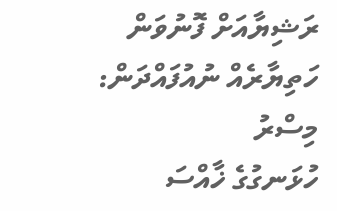ރަޝިޔާއަށް ފޮނުވަން ހަތިޔާރެއް ނުއުފައްދަން: މިސްރު
ހުޅަނގުގެ ޚާއްސަ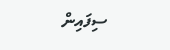ސިފައިން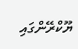ޔޫކްރޭންގައި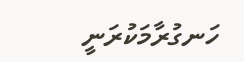ހަނގުރާމަކުރަނީ